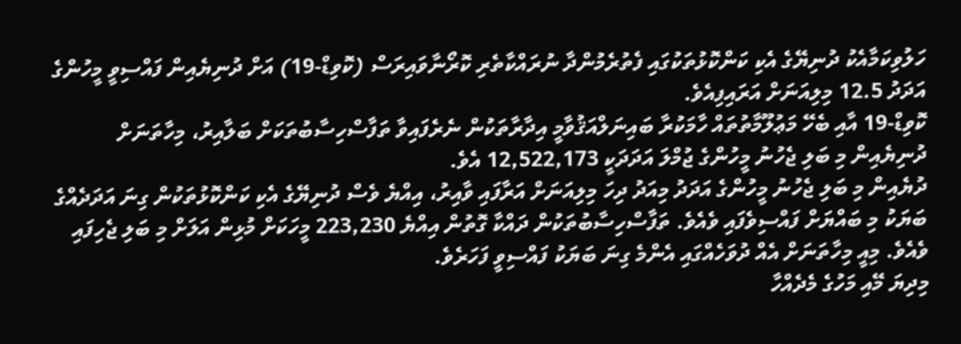ހަލުވިކަމާއެކު ދުނިޔޭގެ އެކި ކަންކޮޅުތަކުގައި ފެތުރެމުންދާ ނުރައްކާތެރި ކޮރޯނާވައިރަސް (ކޮވިޑް-19) އަށް ދުނިޔެއިން ފައްސިވީ މީހުންގެ އަދަދު 12.5 މިލިއަނަށް އަރައިފިއެވެ.
ކޮވިޑް-19 އާއި ބެހޭ މަޢުލޫމާތުތައް ހާމަކުރާ ބައިނަލްއަޤުވާމީ އިދާރާތަކުން ނެރެފައިވާ ތަފާސްހިސާބުތަކަށް ބަލާއިރު، މިހާތަނަށް ދުނިޔެއިން މި ބަލި ޖެހުނު މީހުންގެ ޖުމްލަ އަދަދަކީ 12,522,173 އެވެ.
ދުޔެއިން މި ބަލި ޖެހުނު މީހުންގެ އަދަދު މިއަދު ދިހަ މިލިއަނަށް އަރާފައި ވާއިރު، އިއްޔެ ވެސް ދުނިޔޭގެ އެކި ކަންކޮޅުތަކުން ގިނަ އަދަދެއްގެ ބަޔަކު މި ބައްޔަށް ފައްސިވެފައި ވެއެވެ. ތަފާސްހިސާބުތަކުން ދައްކާ ގޮތުން އިއްޔެ 223,230 މީހަކަށް މުޅިން އަލަށް މި ބަލި ޖެހިފައި ވެއެވެ. މިއީ މިހާތަނަށް އެއް ދުވަހެއްގައި އެންމެ ގިނަ ބަޔަކު ފައްސިވީ ފަހަރެވެ.
މިދިޔަ މޭއި މަހުގެ މެދެއްހާ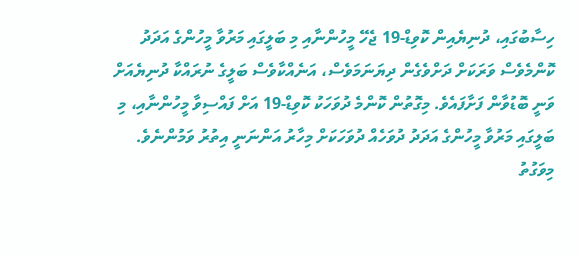ހިސާބުގައި، ދުނިޔެއިން ކޮވިޑް-19 ޖެހޭ މީހުންނާއި މި ބަލީގައި މަރުވާ މީހުންގެ އަދަދު ކޮންމެވެސް ވަރަކަށް ދަށްވެގެން ދިޔަނަމަވެސް، އަނެއްކާވެސް ބަލީގެ ނުރައްކާ ދުނިޔެއަށް ވަނީ ބޮޑުވާން ފަށާފައެވެ. މިގޮތުން ކޮންމެ ދުވަހަކު ކޮވިޑް-19 އަށް ފައްސިވާ މީހުންނާއި، މި ބަލީގައި މަރުވާ މީހުންގެ އަދަދު ދުވަހެއް ދުވަހަކަށް މިހާރު އަންނަނީ އިތުރު ވަމުންނެވެ.
މިވަގުތު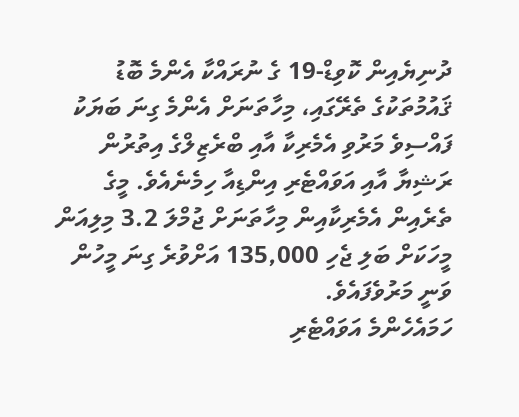ދުނިޔެއިން ކޮވިޑް-19 ގެ ނުރައްކާ އެންމެ ބޮޑު ޤައުމުތަކުގެ ތެރޭގައި، މިހާތަނަށް އެންމެ ގިނަ ބަޔަކު ފައްސިވެ މަރުވި އެމެރިކާ އާއި ބްރެޒިލްގެ އިތުރުން ރަޝިޔާ އާއި އަވައްޓެރި އިންޑިއާ ހިމެނެއެވެ. މީގެ ތެރެއިން އެމެރިކާއިން މިހާތަނަށް ޖުމްލަ 3.2 މިލިއަން މީހަކަށް ބަލި ޖެހި 135,000 އަށްވުރެ ގިނަ މީހުން ވަނީ މަރުވެފައެވެ.
ހަމައެހެންމެ އަވައްޓެރި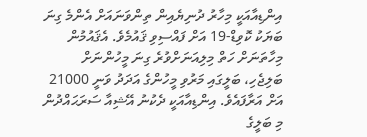އިންޑިއާއަކީ މިހާރު ދުނިޔެއިން ތިންވަނައަށް އެންމެ ގިނަ ބަޔަކު ކޮވިޑް-19 އަށް ފައްސިވި ޤައުމެވެ. އެޤައުމުން މިހާތަނަށް ހަތް މިލިއަނަށްވުރެ ގިނަ މީހުންނަށް ބަލިޖެހި، ބަލީގައި މަރުވި މީހުންގެ އަދަދު ވަނީ 21000 އަށް އަރާފައެވެ. އިންޑިއާއަކީ ދެކުނު އޭޝިއާ ސަރަޙައްދުން މި ބަލީގެ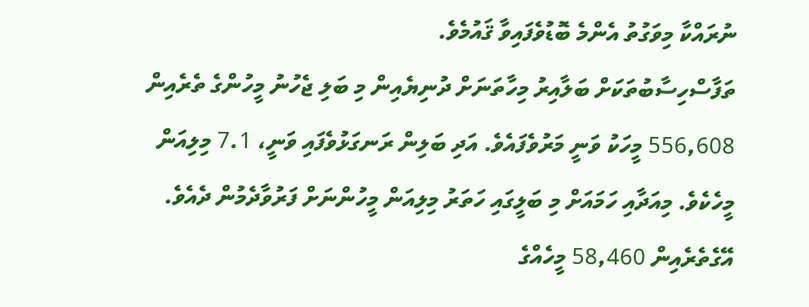ނުރައްކާ މިވަގުތު އެންމެ ބޮޑުވެފައިވާ ޤައުމެވެ.
ތަފާސްހިސާބުތަކަށް ބަލާއިރު މިހާތަނަށް ދުނިޔެއިން މި ބަލި ޖެހުނު މީހުންގެ ތެރެއިން 556,608 މީހަކު ވަނީ މަރުވެފައެވެ. އަދި ބަލިން ރަނގަޅުވެފައި ވަނީ، 7.1 މިލިއަން މީހެކެވެ. މިއަދާއި ހަމައަށް މި ބަލީގައި ހަތަރު މިލިއަން މީހުންނަށް ފަރުވާދެމުން ދެއެވެ. އޭގެތެރެއިން 58,460 މީހެއްގެ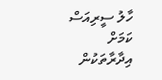ހާލު ސީރިއަސް ކަމަށް އިދާރާތަކުން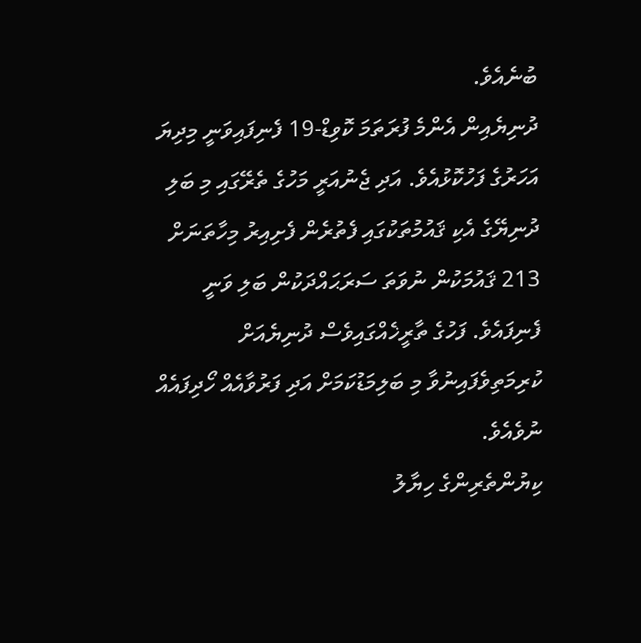ބުނެއެވެ.
ދުނިޔެއިން އެންމެ ފުރަތަމަ ކޮވިޑް-19 ފެނިފައިވަނީ މިދިޔަ އަހަރުގެ ފަހުކޮޅުއެވެ. އަދި ޖެނުއަރީ މަހުގެ ތެރޭގައި މި ބަލި ދުނިޔޭގެ އެކި ޤައުމުތަކުގައި ފެތުރެން ފެށިއިރު މިހާތަނަށް 213 ޤައުމަކުން ނުވަތަ ސަރަޙައްދަކުން ބަލި ވަނީ ފެނިފައެވެ. ފަހުގެ ތާރީޚެއްގައިވެސް ދުނިޔެއަށް ކުރިމަތިވެފައިނުވާ މި ބަލިމަޑުކަމަށް އަދި ފަރުވާއެއް ހޯދިފައެއް ނުވެއެވެ.
ކިޔުންތެރިންގެ ހިޔާލު